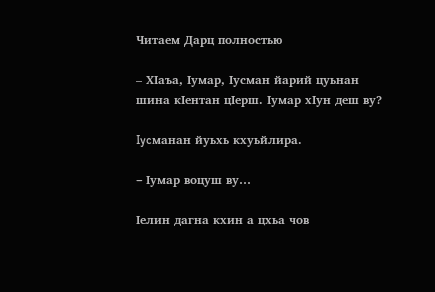Читаем Дарц полностью

– ХIаъа, Iумар, Iусман йарий цуьнан шина кIентан цIерш. Iумар хIун деш ву?

Iycманан йуьхь кхуьйлира.

– Iумар воцуш ву…

Iелин дагна кхин а цхьа чов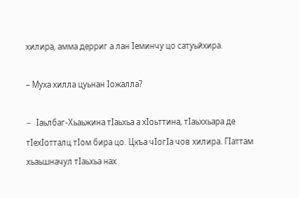хилира, амма дерриг а лан Iеминчу цо сатуьйхира.

– Муха хилла цуьнан Iожалла?

– Iаьлбаг-Хьаьжина тIаьхьа а хIоьттина, тIаьххьара де тIехIотталц тIом бира цо. Цкъа чIогIа чов хилира. ГIаттам хьаьшначул тIаьхьа нах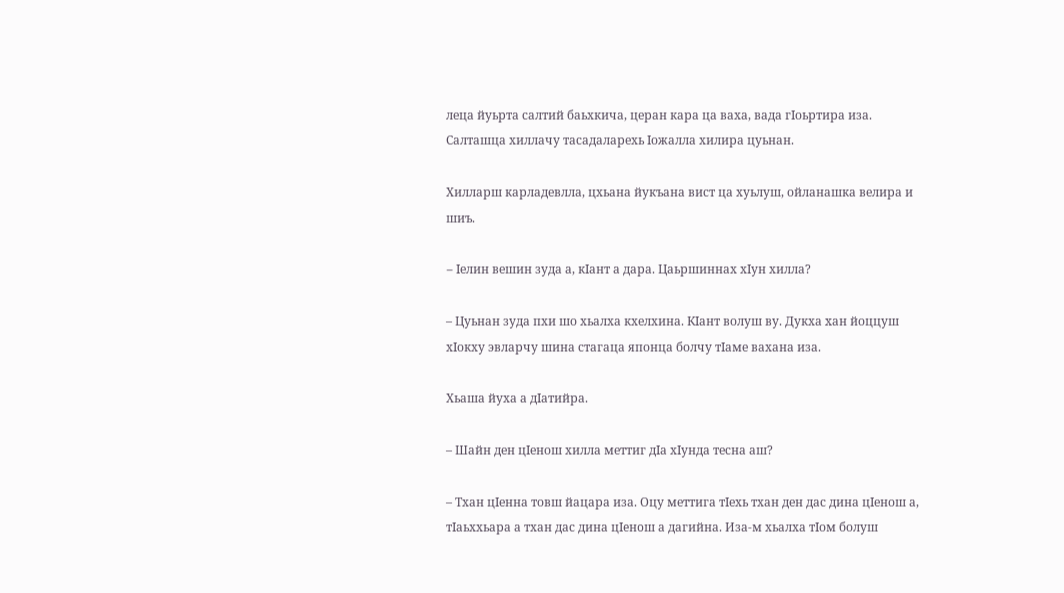леца йуьрта салтий баьхкича, церан кара ца ваха, вада гIоьртира иза. Салташца хиллачу тасадаларехь Iожалла хилира цуьнан.

Хилларш карладевлла, цхьана йукъана вист ца хуьлуш, ойланашка велира и шиъ.

– Iелин вешин зуда а, кIант а дара. Цаьршиннах хIун хилла?

– Цуьнан зуда пхи шо хьалха кхелхина. КIант волуш ву. Дукха xан йоццуш хIокху эвларчу шина стагаца японца болчу тIаме вахана иза.

Хьаша йуха а дIатийра.

– Шайн ден цIенош хилла меттиг дIа хIунда тесна аш?

– Тхан цIенна товш йацара иза. Оцу меттига тIехь тхан ден дас дина цIенош а, тIаьххьара а тхан дас дина цIeнoш а дагийна. Иза-м хьалха тIом болуш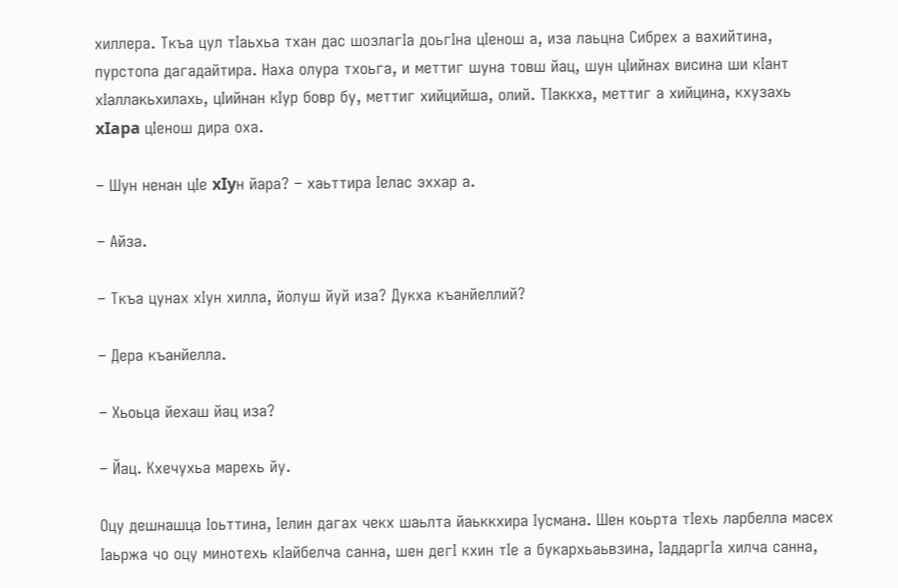хиллера. Ткъа цул тIаьхьа тхан дас шозлагIа доьгIна цIенош а, иза лаьцна Сибрех а вахийтина, пурстопа дагадайтира. Наха олура тхоьга, и меттиг шуна товш йац, шун цIийнах висина ши кIант хIаллакьхилахь, цIийнан кIур бовр бу, меттиг хийцийша, олий. ТIаккха, меттиг а хийцина, кхузахь xIapa цIенош дира оха.

– Шун ненан цIе xIyн йара? – хаьттира Iелас эххар а.

– Айза.

– Ткъа цунах хIун хилла, йолуш йуй иза? Дукха къанйеллий?

– Дера къанйелла.

– Хьоьца йехаш йац иза?

– Йац. Кхечухьа марехь йу.

Оцу дешнашца Iоьттина, Iелин дагах чекх шаьлта йаьккхира Iусмана. Шен коьрта тIехь ларбелла масех Iаьржа чо оцу минотехь кIайбелча санна, шен дегI кхин тIе а букархьаьвзина, IаддаргIа хилча санна,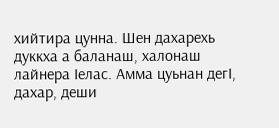хийтира цунна. Шен дахарехь дуккха а баланаш, халонаш лайнера Iелас. Амма цуьнан дегI, дахар, деши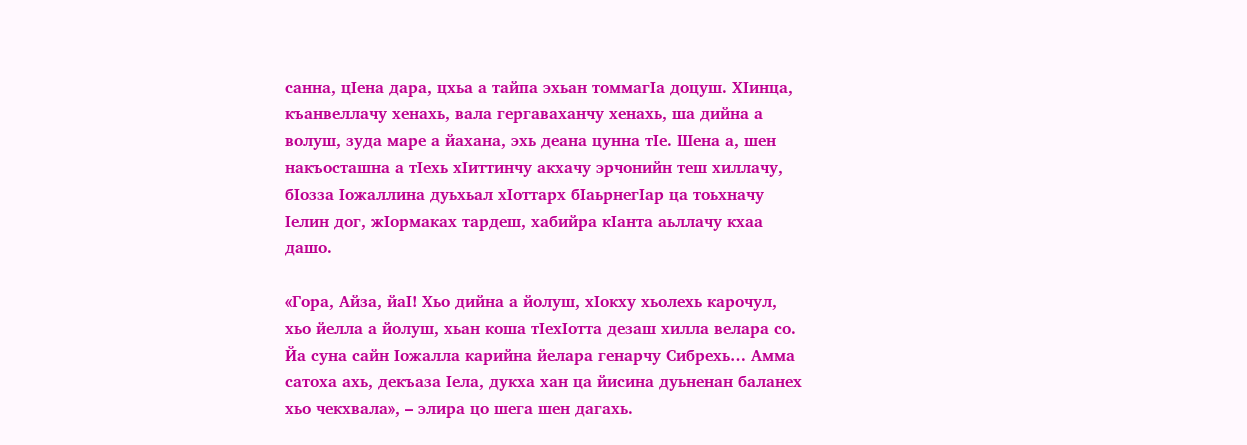санна, цIена дара, цхьа а тайпа эхьан томмагIа доцуш. ХIинца, къанвеллачу хенахь, вала гергаваханчу хенахь, ша дийна а волуш, зуда маре а йахана, эхь деана цунна тIе. Шена а, шен накъосташна а тIехь хIиттинчу акхачу эрчонийн теш хиллачу, бIозза Iожаллина дуьхьал хIоттарх бIаьрнегIар ца тоьхначу Iелин дог, жIормаках тардеш, хабийра кIанта аьллачу кхаа дашо.

«Гора, Айза, йаI! Хьо дийна а йолуш, хIокху хьолехь карочул, хьо йелла а йолуш, хьан коша тIехIотта дезаш хилла велара со. Йа суна сайн Iожалла карийна йелара генарчу Сибрехь… Амма сатоха ахь, декъаза Iела, дукха хан ца йисина дуьненан баланех хьо чекхвала», – элира цо шега шен дагахь.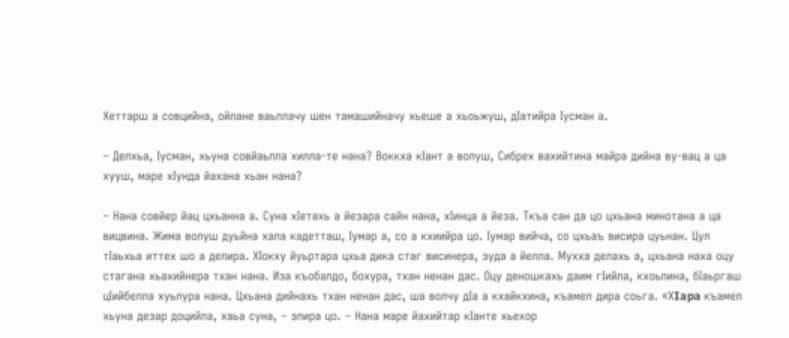Хеттарш а совцийна, ойлане ваьллачу шен тамашийначу хьеше а хьоьжуш, дIатийра Iусман а.

– Делхьа, Iусман, хьуна совйаьлла хилла-те нана? Воккха кIант а волуш, Сибрех вахийтина майра дийна ву-вац а ца хууш, маре хIунда йахана хьан нана?

– Нана совйер йац цхьанна а. Суна хIетахь а йезара сайн нана, хIинца а йеза. Ткъа сан да цо цхьана минотана а ца вицвина. Жима волуш дуьйна хала кадетташ, Iyмap а, со а кхиийра цо. Iyмap вийча, со цхьаъ висира цуьнан. Цул тIаьхьа иттех шо а делира. ХIокху йуьртара цхьа дика стаг висинера, зуда а йелла. Мухха делахь а, цхьана наха оцу стагана хьахийнера тхан нана. Иза къобалдо, бохура, тхан ненан дас. Оцу деношкахь даим гIийла, кхоьлина, бIаьргаш цIийбелла хуьлура нана. Цхьана дийнахь тхан ненан дас, ша волчу дIа а кхайкхина, къамел дира соьга. «ХIapa къамел хьуна дезар доцийла, хаьа суна, – элира цо. – Нана маре йахийтар кIанте хьехор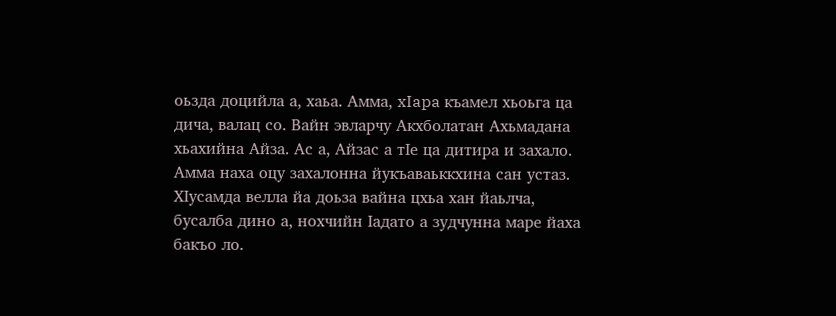оьзда доцийла а, хаьа. Амма, xIapa къамел хьоьга ца дича, валац со. Вайн эвларчу Акхболатан Ахьмадана хьахийна Айза. Ас а, Айзас а тIе ца дитира и захало. Амма наха оцу захалонна йукъаваьккхина сан устаз. ХIусамда велла йа доьза вайна цхьа хан йаьлча, бусалба дино а, нохчийн Iадато а зудчунна маре йаха бакъо ло.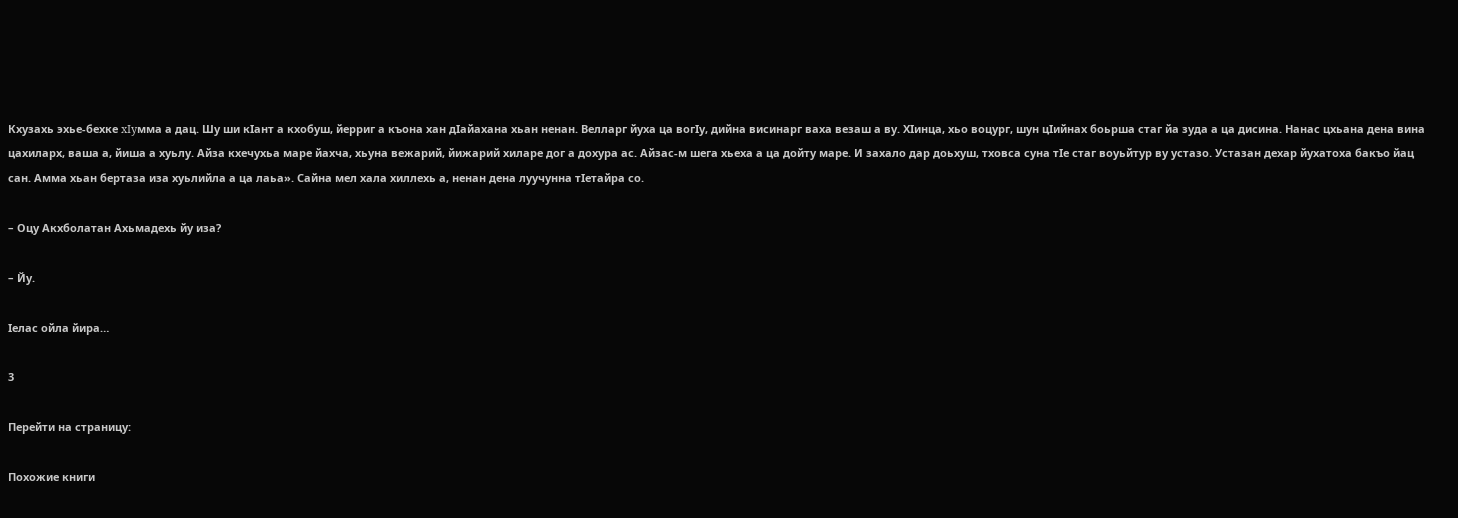Кхузахь эхье-бехке xIyмма а дац. Шу ши кIант а кхобуш, йерриг а къона хан дIайахана хьан ненан. Велларг йуха ца вогIу, дийна висинарг ваха везаш а ву. ХIинца, хьо воцург, шун цIийнах боьрша стаг йа зуда а ца дисина. Нанас цхьана дена вина цахиларх, ваша а, йиша а хуьлу. Айза кхечухьа маре йахча, хьуна вежарий, йижарий хиларе дог а дохура ас. Айзас-м шега хьеха а ца дойту маре. И захало дар доьхуш, тховса суна тIе стаг воуьйтур ву устазо. Устазан дехар йухатоха бакъо йац сан. Амма хьан бертаза иза хуьлийла а ца лаьа». Сайна мел хала хиллехь а, ненан дена луучунна тIетайра со.

– Оцу Акхболатан Ахьмадехь йу иза?

– Йу.

Iелас ойла йира…

3

Перейти на страницу:

Похожие книги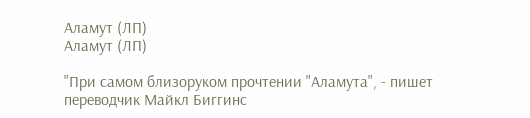Аламут (ЛП)
Аламут (ЛП)

"При самом близоруком прочтении "Аламута", - пишет переводчик Майкл Биггинс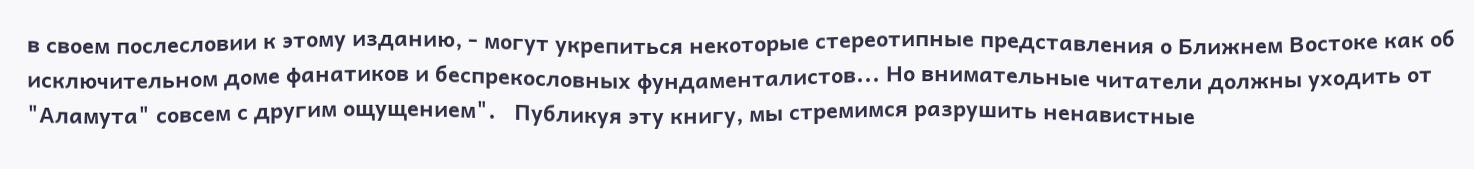в своем послесловии к этому изданию, - могут укрепиться некоторые стереотипные представления о Ближнем Востоке как об исключительном доме фанатиков и беспрекословных фундаменталистов... Но внимательные читатели должны уходить от "Аламута" совсем с другим ощущением".   Публикуя эту книгу, мы стремимся разрушить ненавистные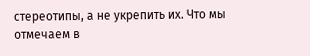стереотипы, а не укрепить их. Что мы отмечаем в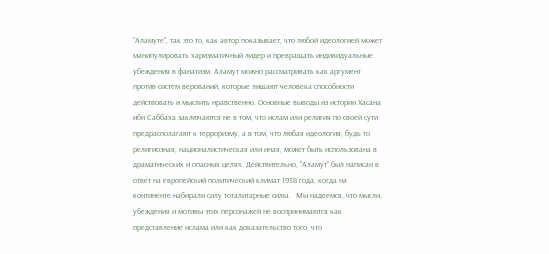"Аламуте", так это то, как автор показывает, что любой идеологией может манипулировать харизматичный лидер и превращать индивидуальные убеждения в фанатизм. Аламут можно рассматривать как аргумент против систем верований, которые лишают человека способности действовать и мыслить нравственно. Основные выводы из истории Хасана ибн Саббаха заключаются не в том, что ислам или религия по своей сути предрасполагают к терроризму, а в том, что любая идеология, будь то религиозная, националистическая или иная, может быть использована в драматических и опасных целях. Действительно, "Аламут" был написан в ответ на европейский политический климат 1938 года, когда на континенте набирали силу тоталитарные силы.   Мы надеемся, что мысли, убеждения и мотивы этих персонажей не воспринимаются как представление ислама или как доказательство того, что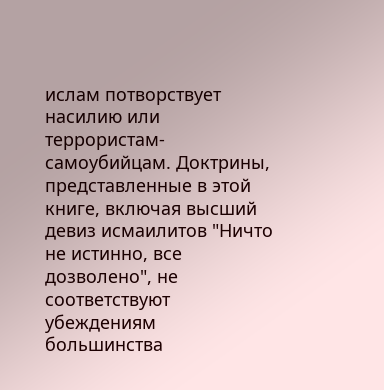ислам потворствует насилию или террористам-самоубийцам. Доктрины, представленные в этой книге, включая высший девиз исмаилитов "Ничто не истинно, все дозволено", не соответствуют убеждениям большинства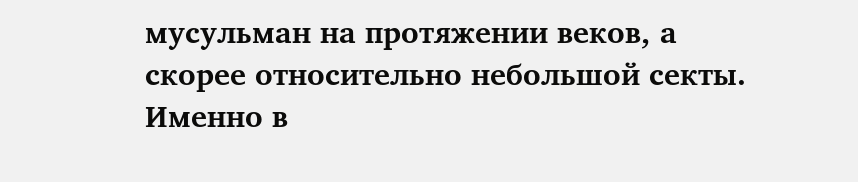мусульман на протяжении веков, а скорее относительно небольшой секты.   Именно в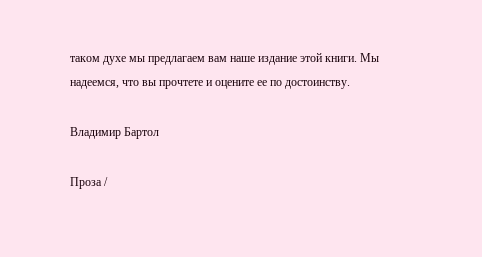таком духе мы предлагаем вам наше издание этой книги. Мы надеемся, что вы прочтете и оцените ее по достоинству.

Владимир Бартол

Проза /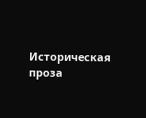Историческая проза